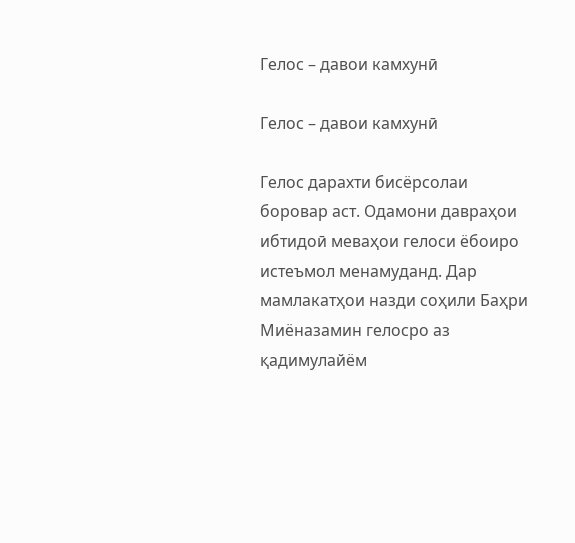Гелос – давои камхунӣ

Гелос – давои камхунӣ

Гелос дарахти бисёрсолаи боровар аст. Одамони давраҳои ибтидоӣ меваҳои гелоси ёбоиро истеъмол менамуданд. Дар мамлакатҳои назди соҳили Баҳри Миёназамин гелосро аз қадимулайём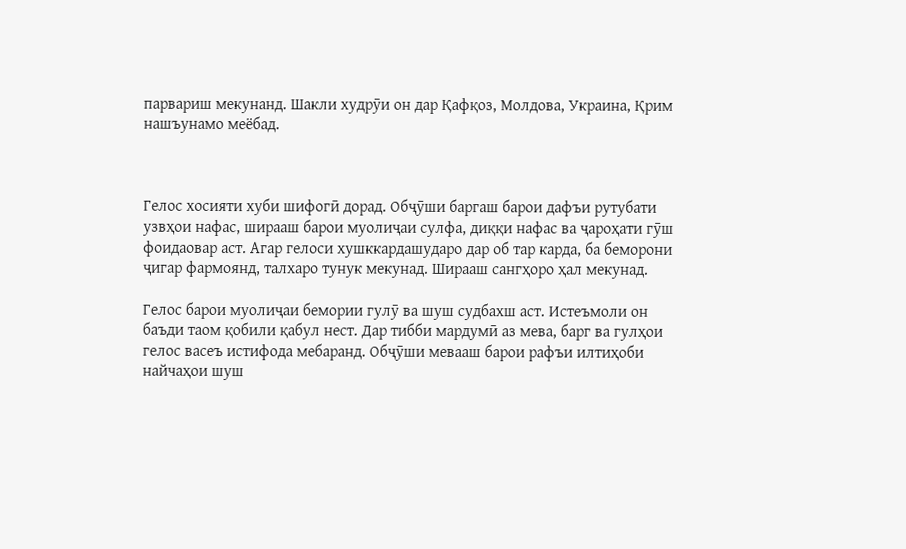парвариш мекунанд. Шакли худрӯи он дар Қафқоз, Молдова, Украина, Қрим нашъунамо меёбад.



Гелос хосияти хуби шифогӣ дорад. Обҷӯши баргаш барои дафъи рутубати узвҳои нафас, ширааш барои муолиҷаи сулфа, диққи нафас ва ҷароҳати гӯш фоидаовар аст. Агар гелоси хушккардашударо дар об тар карда, ба беморони ҷигар фармоянд, талхаро тунук мекунад. Ширааш сангҳоро ҳал мекунад.

Гелос барои муолиҷаи бемории гулӯ ва шуш судбахш аст. Истеъмоли он баъди таом қобили қабул нест. Дар тибби мардумӣ аз мева, барг ва гулҳои гелос васеъ истифода мебаранд. Обҷӯши мевааш барои рафъи илтиҳоби найчаҳои шуш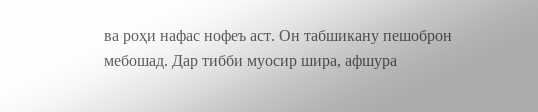ва роҳи нафас нофеъ аст. Он табшикану пешоброн мебошад. Дар тибби муосир шира, афшура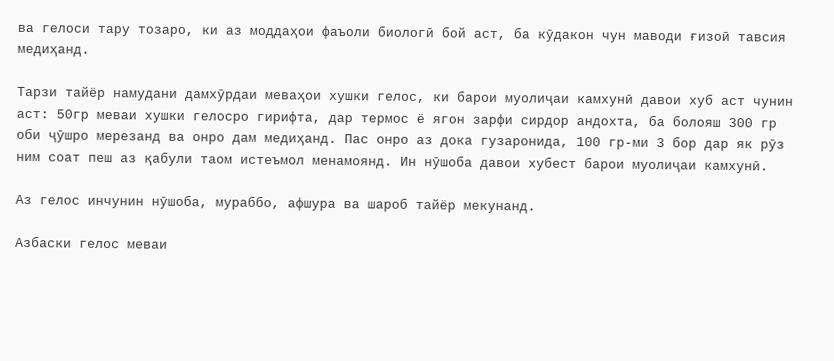ва гелоси тару тозаро, ки аз моддаҳои фаъоли биологӣ бой аст, ба кӯдакон чун маводи ғизоӣ тавсия медиҳанд.

Тарзи тайёр намудани дамхӯрдаи меваҳои хушки гелос, ки барои муолиҷаи камхунӣ давои хуб аст чунин аст: 50гр меваи хушки гелосро гирифта, дар термос ё ягон зарфи сирдор андохта, ба болояш 300 гр оби ҷӯшро мерезанд ва онро дам медиҳанд. Пас онро аз дока гузаронида, 100 гр-ми 3 бор дар як рӯз ним соат пеш аз қабули таом истеъмол менамоянд. Ин нӯшоба давои хубест барои муолиҷаи камхунӣ.

Аз гелос инчунин нӯшоба, мураббо, афшура ва шароб тайёр мекунанд.

Азбаски гелос меваи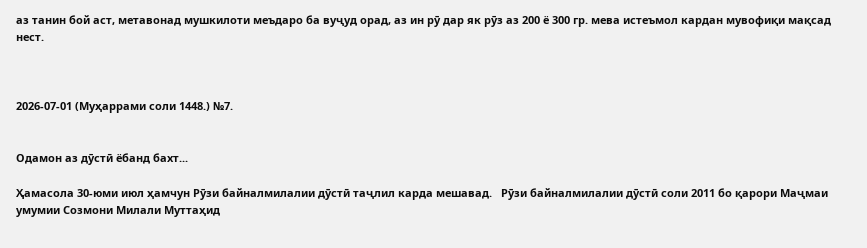аз танин бой аст, метавонад мушкилоти меъдаро ба вуҷуд орад, аз ин рӯ дар як рӯз аз 200 ё 300 гр. мева истеъмол кардан мувофиқи мақсад нест.



2026-07-01 (Муҳаррами соли 1448.) №7.


Одамон аз дӯстӣ ёбанд бахт...

Ҳамасола 30-юми июл ҳамчун Рӯзи байналмилалии дӯстӣ таҷлил карда мешавад.   Рӯзи байналмилалии дӯстӣ соли 2011 бо қарори Маҷмаи умумии Созмони Милали Муттаҳид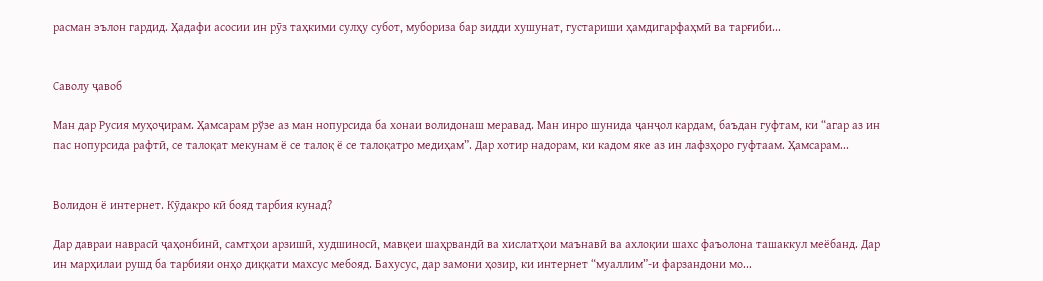расман эълон гардид. Ҳадафи асосии ин рӯз таҳкими сулҳу субот, мубориза бар зидди хушунат, густариши ҳамдигарфаҳмӣ ва тарғиби...


Саволу ҷавоб

Ман дар Русия муҳоҷирам. Ҳамсарам рўзе аз ман нопурсида ба хонаи волидонаш меравад. Ман инро шунида ҷанҷол кардам, баъдан гуфтам, ки “агар аз ин пас нопурсида рафтӣ, се талоқат мекунам ё се талоқ ё се талоқатро медиҳам”. Дар хотир надорам, ки кадом яке аз ин лафзҳоро гуфтаам. Ҳамсарам...


Волидон ё интернет. Кӯдакро кӣ бояд тарбия кунад?

Дар давраи наврасӣ ҷаҳонбинӣ, самтҳои арзишӣ, худшиносӣ, мавқеи шаҳрвандӣ ва хислатҳои маънавӣ ва ахлоқии шахс фаъолона ташаккул меёбанд. Дар ин марҳилаи рушд ба тарбияи онҳо диққати махсус мебояд. Бахусус, дар замони ҳозир, ки интернет “муаллим”-и фарзандони мо...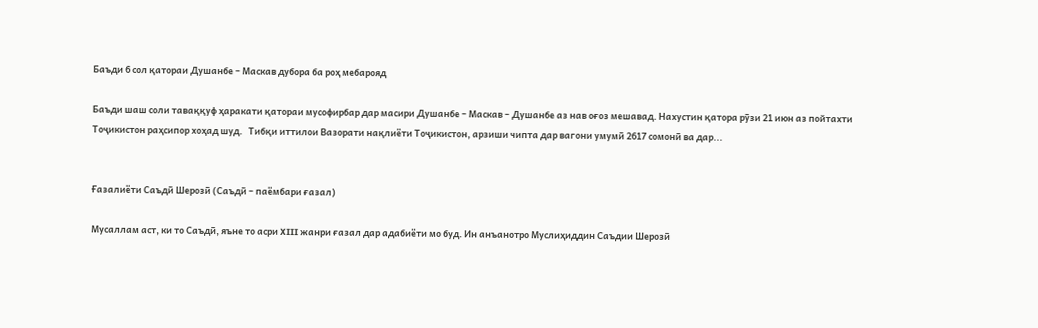Баъди 6 сол қатораи Душанбе – Маскав дубора ба роҳ мебарояд

Баъди шаш соли таваққуф ҳаракати қатораи мусофирбар дар масири Душанбе – Маскав – Душанбе аз нав оғоз мешавад. Нахустин қатора рӯзи 21 июн аз пойтахти Тоҷикистон раҳсипор хоҳад шуд.   Тибқи иттилои Вазорати нақлиёти Тоҷикистон, арзиши чипта дар вагони умумӣ 2617 сомонӣ ва дар...


Ғазалиёти Саъдӣ Шерозӣ (Саъдӣ – паёмбари ғазал)

Мусаллам аст, ки то Саъдӣ, яъне то асри XIII жанри ғазал дар адабиёти мо буд. Ин анъанотро Муслиҳиддин Саъдии Шерозӣ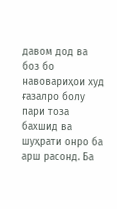давом дод ва боз бо навовариҳои худ ғазалро болу пари тоза бахшид ва шуҳрати онро ба арш расонд. Ба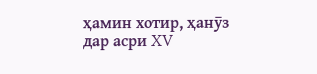ҳамин хотир, ҳанӯз дар асри XV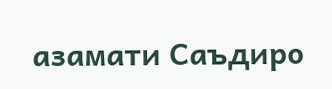азамати Саъдиро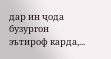дар ин ҷода бузургон эътироф карда,...